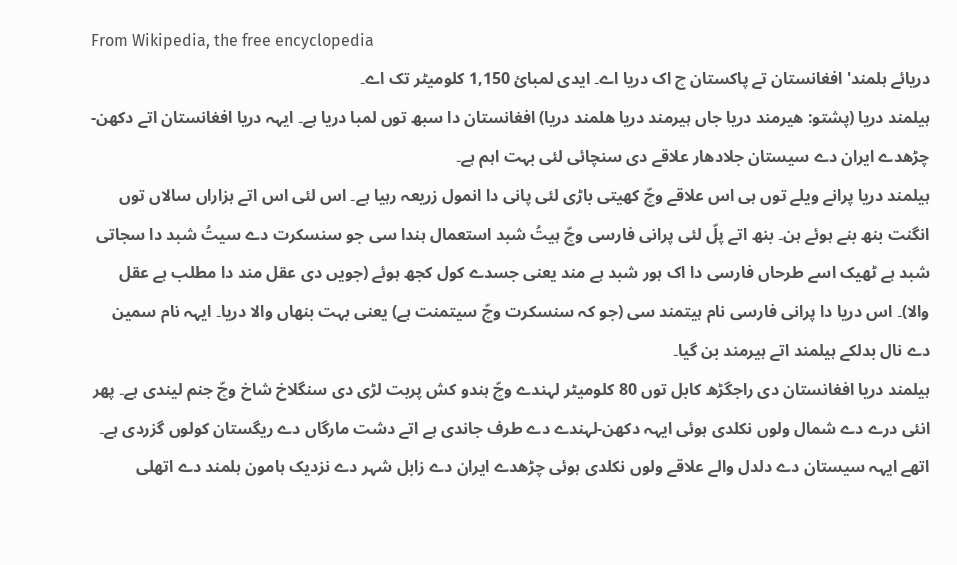From Wikipedia, the free encyclopedia
دریائے ہلمند' افغانستان تے پاکستان چ اک دریا اے۔ ایدی لمبائ 1,150 کلومیٹر تک اے۔
ہیلمند دریا (پشتو: هیرمند دریا جاں ہیرمند دریا هلمند دریا) افغانستان دا سبھ توں لمبا دریا ہے۔ ایہہ دریا افغانستان اتے دکھن-چڑھدے ایران دے سیستان جلادھار علاقے دی سنچائی لئی بہت اہم ہے۔
ہیلمند دریا پرانے ویلے توں ہی اس علاقے وچّ کھیتی باڑی لئی پانی دا انمول زریعہ رہیا ہے۔ اس لئی اس اتے ہزاراں سالاں توں انگنت بنھ بنے ہوئے ہن۔ بنھ اتے پلّ لئی پرانی فارسی وچّ ہیتُ شبد استعمال ہندا سی جو سنسکرت دے سیتُ شبد دا سجاتی شبد ہے ٹھیک اسے طرحاں فارسی دا اک ہور شبد ہے مند یعنی جسدے کول کجھ ہوئے (جویں دی عقل مند دا مطلب ہے عقل والا)۔ اس دریا دا پرانی فارسی نام ہیتمند سی (جو کہ سنسکرت وچّ سیتمنت ہے) یعنی بہت بنھاں والا دریا۔ ایہہ نام سمین دے نال بدلکے ہیلمند اتے ہیرمند بن گیا۔
ہیلمند دریا افغانستان دی راجگڑھ کابل توں 80 کلومیٹر لہندے وچّ ہندو کش پربت لڑی دی سنگلاخ شاخ وچّ جنم لیندی ہے۔ پھر انئی درے دے شمال ولوں نکلدی ہوئی ایہہ دکھن-لہندے دے طرف جاندی ہے اتے دشت مارگاں دے ریگستان کولوں گزردی ہے۔ اتھے ایہہ سیستان دے دلدل والے علاقے ولوں نکلدی ہوئی چڑھدے ایران دے زابل شہر دے نزدیک ہامون ہلمند دے اتھلی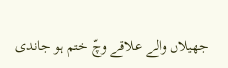جھیلاں والے علاقے وچّ ختم ہو جاندی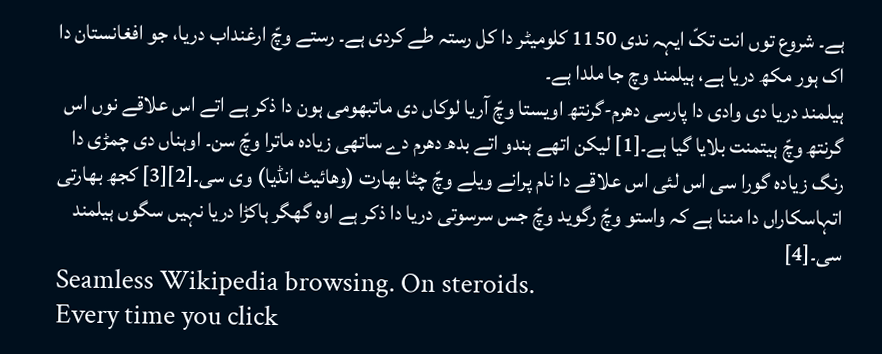ہے۔ شروع توں انت تکّ ایہہ ندی 1150 کلومیٹر دا کل رستہ طے کردی ہے۔ رستے وچّ ارغنداب دریا، جو افغانستان دا اک ہور مکھ دریا ہے، ہیلمند وچ جا ملدا ہے۔
ہیلمند دریا دی وادی دا پارسی دھرم-گرنتھ اویستا وچّ آریا لوکاں دی ماتبھومی ہون دا ذکر ہے اتے اس علاقے نوں اس گرنتھ وچّ ہیتمنت بلایا گیا ہے۔[1] لیکن اتھے ہندو اتے بدھ دھرم دے ساتھی زیادہ ماترا وچّ سن۔ اوہناں دی چمڑی دا رنگ زیادہ گورا سی اس لئی اس علاقے دا نام پرانے ویلے وچّ چٹا بھارت (وھائیٹ انڈیا) وی سی۔[2][3] کجھ بھارتی اتہاسکاراں دا مننا ہے کہ واستو وچّ رگوید وچّ جس سرسوتی دریا دا ذکر ہے اوہ گھگر ہاکڑا دریا نہیں سگوں ہیلمند سی۔[4]
Seamless Wikipedia browsing. On steroids.
Every time you click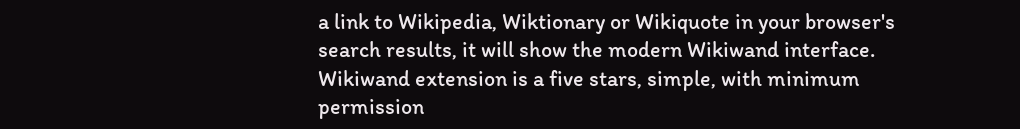a link to Wikipedia, Wiktionary or Wikiquote in your browser's search results, it will show the modern Wikiwand interface.
Wikiwand extension is a five stars, simple, with minimum permission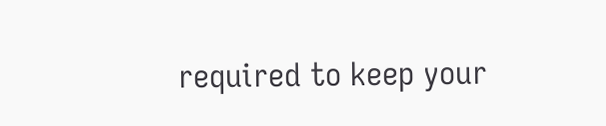required to keep your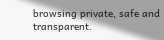browsing private, safe and transparent.